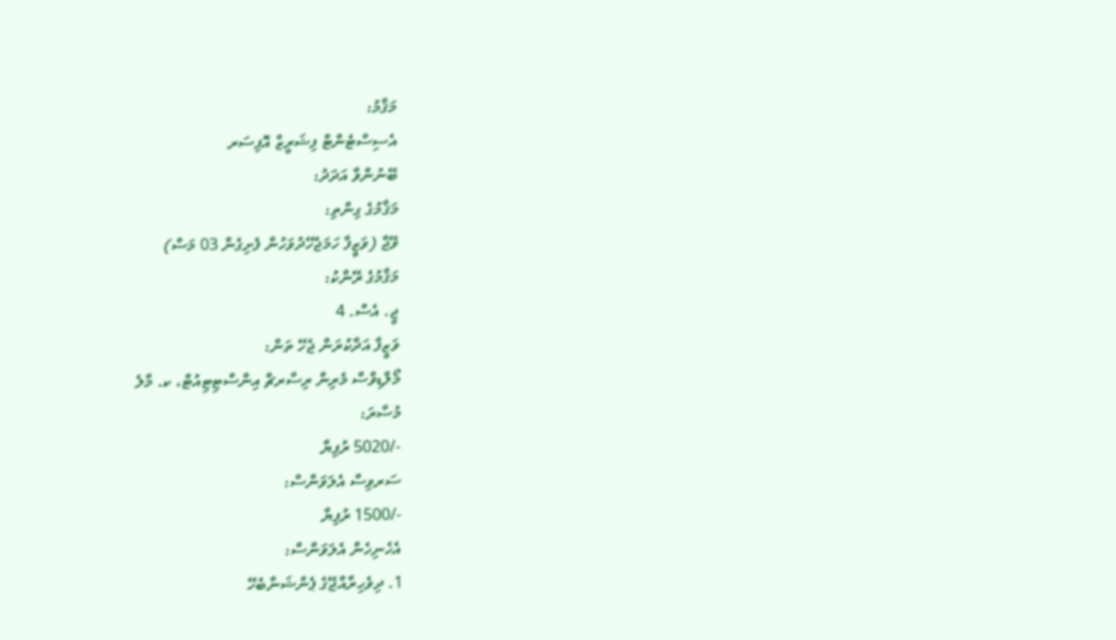މަޤާމު:
އެސިސްޓެންޓް ފިޝަރީޒް އޮފިސަރ
ބޭނުންވާ އަދަދު:
މަޤާމުގެ ގިންތި:
ވޭޖް (ވަޒީފާ ހަމަޖެހޭދުވަހުން ފެށިގެން 03 މަސް)
މަޤާމުގެ ރޭންކު:
ޖީ. އެސް. 4
ވަޒީފާ އަދާކުރަން ޖެހޭ ތަން:
މޯލްޑިވްސް މެރިން ރިސާރޗް އިންސްޓިޓިއުޓް، ކ. މާލެ
މުސާރަ:
-/5020 ރުފިޔާ
ސަރވިސް އެލަވަންސް:
-/1500 ރުފިޔާ
އެހެނިހެން އެލަވަންސް:
1. ދިވެހިރާއްޖޭގެ ޕެންޝަނާބެހޭ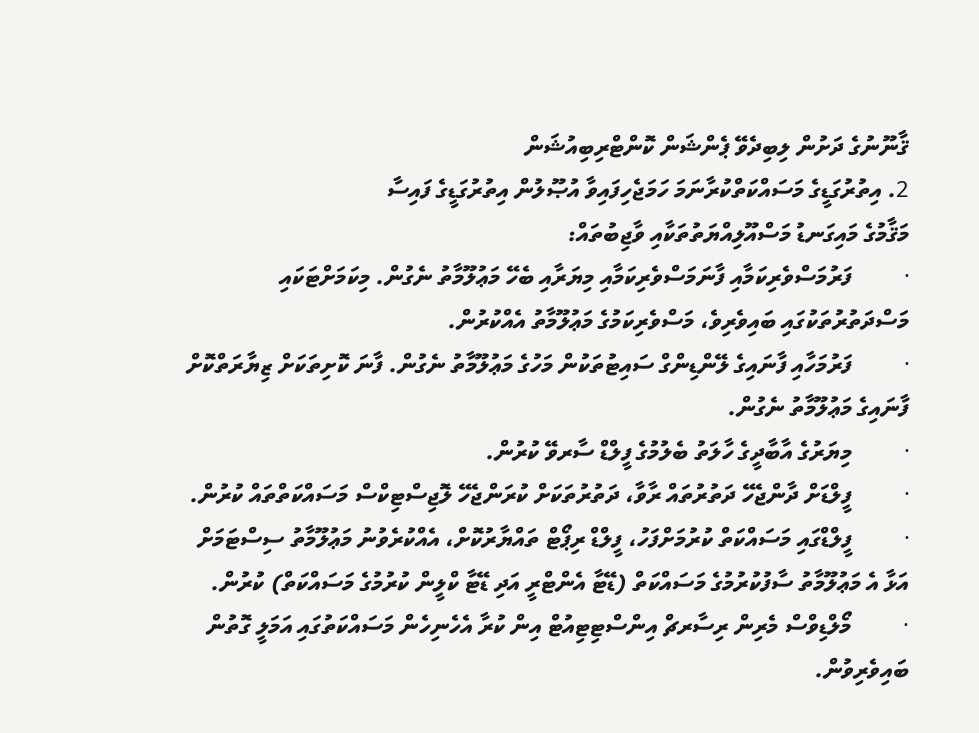ޤާނޫނުގެ ދަށުން ލިބިދެވޭ ޕެންޝަން ކޮންޓްރިބިއުޝަން
2. އިތުރުގަޑީގެ މަސައްކަތްކުރާނަމަ ހަމަޖެހިފައިވާ އުޞޫލުން އިތުރުގަޑީގެ ފައިސާ
މަޤާމުގެ މައިގަނޑު މަސްއޫލިއްޔަތުތަކާއި ވާޖިބުތައް:
·         ފަރުމަސްވެރިކަމާއި ފާނަމަސްވެރިކަމާއި މިޔަރާއި ބެހޭ މަޢުލޫމާތު ނެގުން. މިކަމަށްޓަކައި މަސްދަތުރުތަކުގައި ބައިވެރިވެ، މަސްވެރިކަމުގެ މަޢުލޫމާތު އެއްކުރުން.
·         ފަރުމަހާއި ފާނައިގެ ލޭންޑިންގް ސައިޓުތަކުން މަހުގެ މަޢުލޫމާތު ނެގުން. ފާނަ ކޮށިތަކަށް ޒިޔާރަތްކޮށް ފާނައިގެ މަޢުލޫމާތު ނެގުން.
·         މިޔަރުގެ އާބާދީގެ ހާލަތު ބެލުމުގެ ފީލްޑް ސާރވޭ ކުރުން.
·         ފީލްޑަށް ދާންޖެހޭ ދަތުރުތައް ރާވާ، ދަތުރުތަކަށް ކުރަންޖެހޭ ލޮޖިސްޓިކްސް މަސައްކަތްތައް ކުރުން.
·         ފީލްޑްގައި މަސައްކަތް ކުރުމަށްފަހު، ފީލްޑް ރިޕޯޓް ތައްޔާރުކޮށް، އެއްކުރެވުނު މަޢުލޫމާތު ސިސްޓަމަށް އަޅާ އެ މަޢުލޫމާތު ސާފުކުރުމުގެ މަސައްކަތް (ޑޭޓާ އެންޓްރީ އަދި ޑޭޓާ ކްލީން ކުރުމުގެ މަސައްކަތް) ކުރުން.
·         މޯލްޑިވްސް މެރިން ރިސާރޗް އިންސްޓިޓިއުޓް އިން ކުރާ އެހެނިހެން މަސައްކަތުގައި އަމަލީ ގޮތުން ބައިވެރިވުން.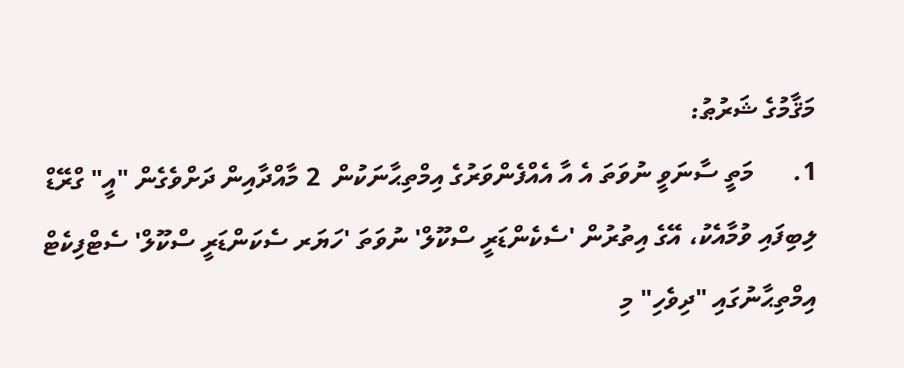މަޤާމުގެ ޝަރުޠު:
1.      މަތީ ސާނަވީ ނުވަތަ އެ އާ އެއްފެންވަރުގެ އިމްތިޙާނަކުން  2 މާއްދާއިން ދަށްވެގެން "އީ" ގްރޭޑް ލިބިފައި ވުމާއެކު، އޭގެ އިތުރުން 'ސެކެންޑަރީ ސްކޫލް' ނުވަތަ 'ހަޔަރ ސެކަންޑަރީ ސްކޫލް' ސެޓްފިކެޓް އިމްތިޙާނުގައި "ދިވެހި" މި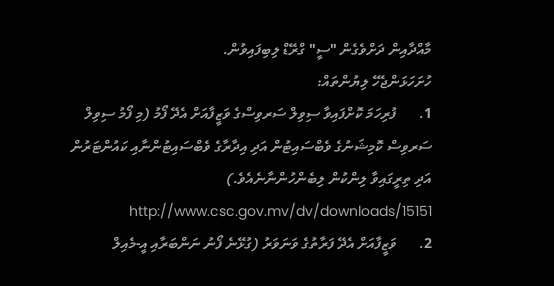މާއްދާއިން ދަށްވެގެން "ސީ" ގްރޭޑް ލިބިފައިވުން.
ހުށަހަޅަންޖެހޭ ލިޔުންތައް:
1.      ފުރިހަމަ ކޮށްފައިވާ ސިވިލް ސަރވިސްގެ ވަޒީފާއަށް އެދޭ ފޯމު (މި ފޯމު ސިވިލް ސަރވިސް ކޮމިޝަނުގެ ވެބްސައިޓުން އަދި އިދާރާގެ ވެބްސައިޓުންނާއި ކައުންޓަރުން އަދި ތިރީގައިވާ ލިންކުން ލިބެންހުންނާނެއެވެ.) http://www.csc.gov.mv/dv/downloads/15151
2.      ވަޒީފާއަށް އެދޭ ފަރާތުގެ ވަނަވަރު (ގުޅޭނެ ފޯނު ނަންބަރާއި އީ-މެއިލް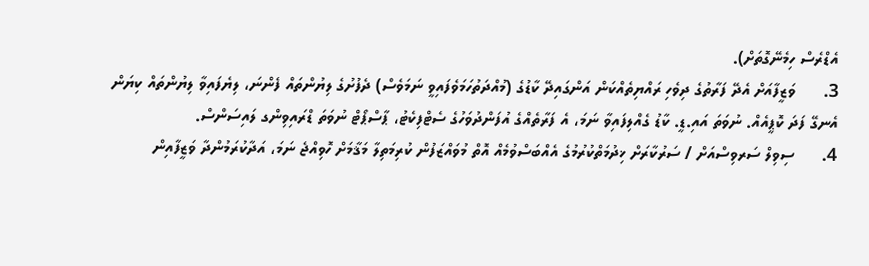އެޑްރެސް ހިމެނޭގޮތަށް).
3.      ވަޒީފާއަށް އެދޭ ފަރާތުގެ ދިވެހި ރައްޔިތެއްކަން އަންގައިދޭ ކާޑުގެ (މުއްދަތުހަމަވެފައިވީ ނަމަވެސް) ދެފުށުގެ ލިޔުންތައް ފެންނަ، ލިޔެފައިވާ ލިޔުންތައް ކިޔަން އެނގޭ ފަދަ ކޮޕީއެއް. ނުވަތަ އައި.ޑީ. ކާޑު ގެއްލިފައިވާ ނަމަ، އެ ފަރާތެއްގެ އުފަންދުވަހުގެ ސެޓްފިކެޓު، ޕާސްޕޯޓް ނުވަތަ ޑްރައިވިންގ ލައިސަންސް.
4.      ސިވިލް ސަރވިސްއަށް / ސަރުކާރަށް ޚިދުމަތްކުރުމުގެ އެއްބަސްވުމެއް އޮތް މުވައްޒަފުން ކުރިމަތިލާ މަޤާމަށް ހޮވިއްޖެ ނަމަ، އަދާކުރަމުންދާ ވަޒީފާއިން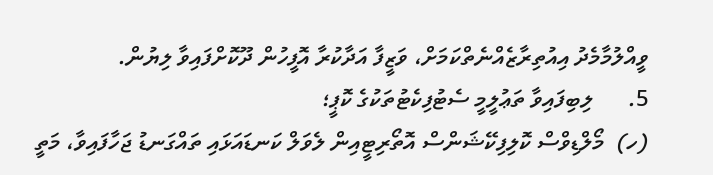ވީއްލުމާމެދު އިއުތިރާޒެއްނެތްކަމަށް، ވަޒީފާ އަދާކުރާ އޮފީހުން ދޫކޮށްފައިވާ ލިޔުން.
5.      ލިބިފައިވާ ތަޢުލީމީ ސެޓުފިކެޓުތަކުގެ ކޮޕީ؛
(ހ)  މޯލްޑިވްސް ކޮލިފިކޭޝަންސް އޮތޯރިޓީއިން ލެވަލް ކަނޑައަޅައި ތައްގަނޑު ޖަހާފައިވާ، މަތީ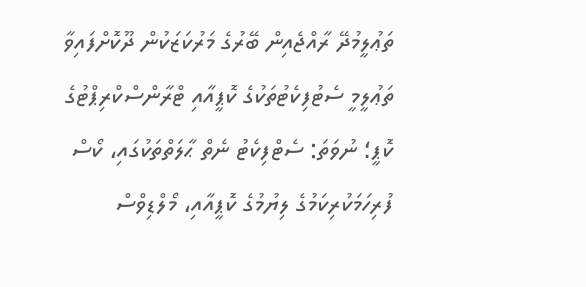ތަޢުލީމުދޭ ރާއްޖެއިން ބޭރުގެ މަރުކަޒަކުން ދޫކޮށްފައިވާ ތަޢުލީމީ ސެޓުފިކެޓުތަކުގެ ކޮޕީއާއި ޓްރާންސްކްރިޕްޓުގެ ކޮޕީ؛ ނުވަތަ: ސެޓްފިކެޓު ނެތް ޙާލަތްތަކުގައި، ކޯސް ފުރިހަމަކުރިކަމުގެ ލިޔުމުގެ ކޮޕީއާއި، މޯލްޑިވްސް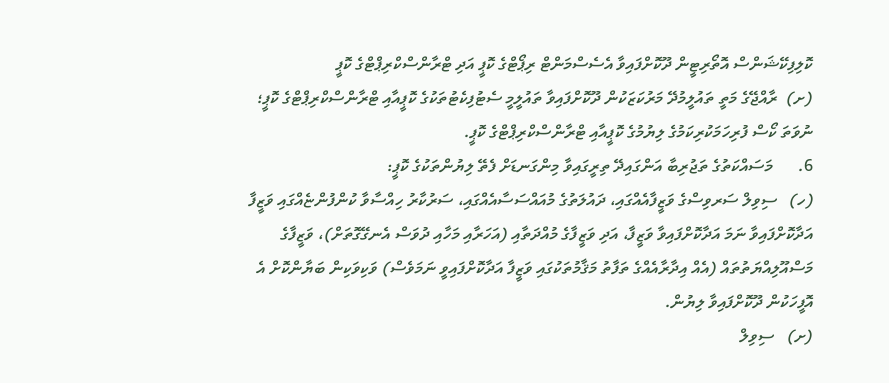ކޮލިފިކޭޝަންސް އޮތޯރިޓީން ދޫކޮށްފައިވާ އެސެސްމަންޓް ރިޕޯޓްގެ ކޮޕީ އަދި ޓްރާންސްކްރިޕްޓްގެ ކޮޕީ
(ށ)  ރާއްޖޭގެ މަތީ ތައުލީމުދޭ މަރުކަޒަކުން ދޫކޮށްފައިވާ ތައުލީމީ ސެޓުފިކެޓުތަކުގެ ކޮޕީއާއި ޓްރާންސްކްރިޕްޓްގެ ކޮޕީ؛ ނުވަތަ ކޯސް ފުރިހަމަކުރިކަމުގެ ލިޔުމުގެ ކޮޕީއާއި ޓްރާންސްކްރިޕްޓްގެ ކޮޕީ.
6.      މަސައްކަތުގެ ތަޖުރިބާ އަންގައިދޭ ތިރީގައިވާ މިންގަނޑަށް ފެތޭ ލިޔުންތަކުގެ ކޮޕީ:
(ހ)   ސިވިލް ސަރވިސްގެ ވަޒީފާއެއްގައި، ދައުލަތުގެ މުއައްސަސާއެއްގައި، ސަރުކާރު ހިއްސާވާ ކުންފުންޏެއްގައި ވަޒީފާ އަދާކޮށްފައިވާ ނަމަ އަދާކޮށްފައިވާ ވަޒީފާ، އަދި ވަޒީފާގެ މުއްދަތާއި (އަހަރާއި މަހާއި ދުވަސް އެނގޭގޮތަށް)، ވަޒީފާގެ މަސްއޫލިއްޔަތުތައް (އެއް އިދާރާއެއްގެ ތަފާތު މަޤާމުތަކުގައި ވަޒީފާ އަދާކޮށްފައިވީ ނަމަވެސް) ވަކިވަކިން ބަޔާންކޮށް އެ އޮފީހަކުން ދޫކޮށްފައިވާ ލިޔުން.
(ށ)   ސިވިލް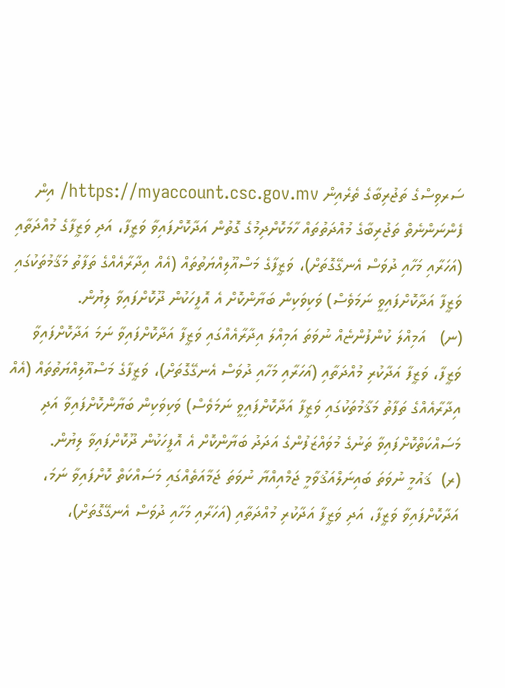ސަރވިސްގެ ތަޖުރިބާގެ ތެރެއިން https://myaccount.csc.gov.mv/ އިން ފެންނަންނެތް ތަޖުރިބާގެ މުއްދަތުތައް ހާމަކޮށްދިމުގެ ގޮތުން އަދާކޮށްފައިވާ ވަޒީފާ، އަދި ވަޒީފާގެ މުއްދަތާއި (އަހަރާއި މަހާއި ދުވަސް އެނގޭގޮތަށް)، ވަޒީފާގެ މަސްއޫލިއްޔަތުތައް (އެއް އިދާރާއެއްގެ ތަފާތު މަޤާމުތަކުގައި ވަޒީފާ އަދާކޮށްފައިވީ ނަމަވެސް) ވަކިވަކިން ބަޔާންކޮށް އެ އޮފީހަކުން ދޫކޮށްފައިވާ ލިޔުން.
(ނ)   އަމިއްލަ ކުންފުންޏެއް ނުވަތަ އަމިއްލަ އިދާރާއެއްގައި ވަޒީފާ އަދާކޮށްފައިވާ ނަމަ އަދާކޮށްފައިވާ ވަޒީފާ، ވަޒީފާ އަދާކުރި މުއްދަތާއި (އަހަރާއި މަހާއި ދުވަސް އެނގޭގޮތަށް)، ވަޒީފާގެ މަސްއޫލިއްޔަތުތައް (އެއް އިދާރާއެއްގެ ތަފާތު މަޤާމުތަކުގައި ވަޒީފާ އަދާކޮށްފައިވީ ނަމަވެސް) ވަކިވަކިން ބަޔާންކޮށްފައިވާ އަދި މަސައްކަތްކޮށްފައިވާ ތަނުގެ މުވައްޒަފުންގެ އަދަދު ބަޔާންކޮށް އެ އޮފީހަކުން ދޫކޮށްފައިވާ ލިޔުން.
(ރ)  ޤައުމީ ނުވަތަ ބައިނަލްއަޤުވާމީ ޖަމްއިއްޔާ ނުވަތަ ޖަމާއަތެއްގައި މަސައްކަތް ކޮށްފައިވާ ނަމަ، އަދާކޮށްފައިވާ ވަޒީފާ، އަދި ވަޒީފާ އަދާކުރި މުއްދަތާއި (އަހަރާއި މަހާއި ދުވަސް އެނގޭގޮތަށް)،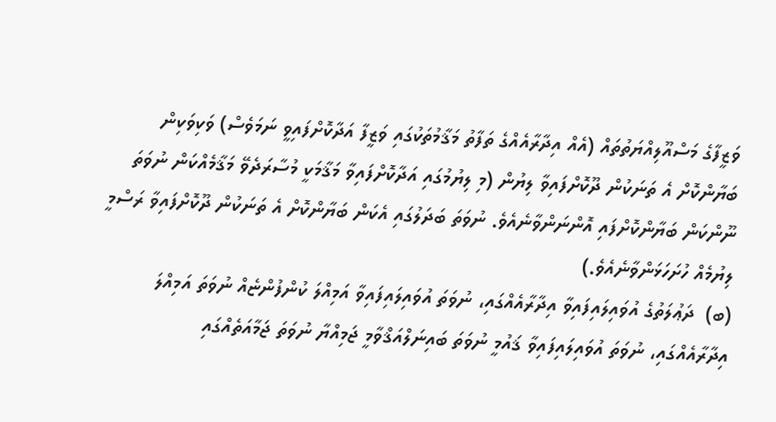ވަޒީފާގެ މަސްއޫލިއްޔަތުތައް (އެއް އިދާރާއެއްގެ ތަފާތު މަޤާމުތަކުގައި ވަޒީފާ އަދާކޮށްފައިވީ ނަމަވެސް) ވަކިވަކިން ބަޔާންކޮށް އެ ތަނަކުން ދޫކޮށްފައިވާ ލިޔުން (މި ލިޔުމުގައި އަދާކޮށްފައިވާ މަޤާމަކީ މުސާރަދެވޭ މަޤާމެއްކަން ނުވަތަ ނޫންކަން ބަޔާންކޮށްފައި އޮންނަންވާނެއެވެ. ނުވަތަ ބަދަލުގައި އެކަން ބަޔާންކޮށް އެ ތަނަކުން ދޫކޮށްފައިވާ ރަސްމީ ލިޔުމެއް ހުށަހަޅަންވާނެއެވެ.)
(ބ)  ދަޢުލަތުގެ އުވައިލައިފައިވާ އިދާރާއެއްގައި، ނުވަތަ އުވައިލައިފައިވާ އަމިއްލަ ކުންފުންޏެއް ނުވަތަ އަމިއްލަ އިދާރާއެއްގައި، ނުވަތަ އުވައިލައިފައިވާ ޤައުމީ ނުވަތަ ބައިނަލްއަޤްވާމީ ޖަމިއްޔާ ނުވަތަ ޖަމާއަތެއްގައި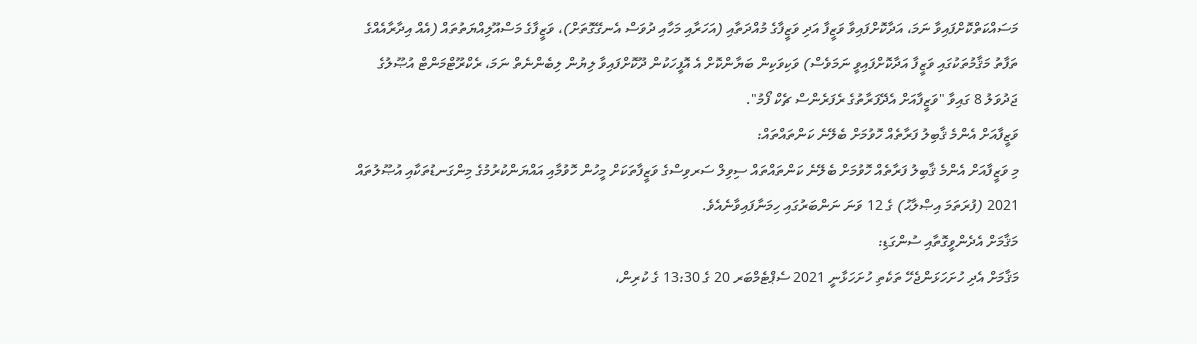މަސައްކަތްކޮށްފައިވާ ނަމަ، އަދާކޮށްފައިވާ ވަޒީފާ އަދި ވަޒީފާގެ މުއްދަތާއި (އަހަރާއި މަހާއި ދުވަސް އެނގޭގޮތަށް)، ވަޒީފާގެ މަސްއޫލިއްޔަތުތައް (އެއް އިދާރާއެއްގެ ތަފާތު މަޤާމުތަކުގައި ވަޒީފާ އަދާކޮށްފައިވީ ނަމަވެސް) ވަކިވަކިން ބަޔާންކޮށް އެ އޮފީހަކުން ދޫކޮށްފައިވާ ލިޔުން ލިބެންނެތް ނަމަ، ރެކްރޫޓްމަންޓް އުޞޫލުގެ ޖަދުވަލު 8 ގައިވާ "ވަޒީފާއަށް އެދޭފަރާތުގެ ރެފަރެންސް ޗެކް ފޯމު".
ވަޒީފާއަށް އެންމެ ޤާބިލު ފަރާތެއް ހޮވުމަށް ބެލޭނެ ކަންތައްތައް:
މި ވަޒީފާއަށް އެންމެ ޤާބިލު ފަރާތެއް ހޮވުމަށް ބެލޭނެ ކަންތައްތައް ސިވިލް ސަރވިސްގެ ވަޒީފާތަކަށް މީހުން ހޮވުމާއި އައްޔަންކުރުމުގެ މިންގަނޑުތަކާއި އުޞޫލުތައް 2021 (ފުރަތަމަ އިޞްލާޙު) ގެ 12 ވަނަ ނަންބަރުގައި ހިމަނާފައިވާނެއެވެ.
މަޤާމަށް އެދެންވީގޮތާއި ސުންގަޑި:
މަޤާމަށް އެދި ހުށަހަޅަންޖެހޭ ތަކެތި ހުށަހަޅާނީ 2021 ސެޕްޓެމްބަރ 20 ގެ 13:30 ގެ ކުރިން،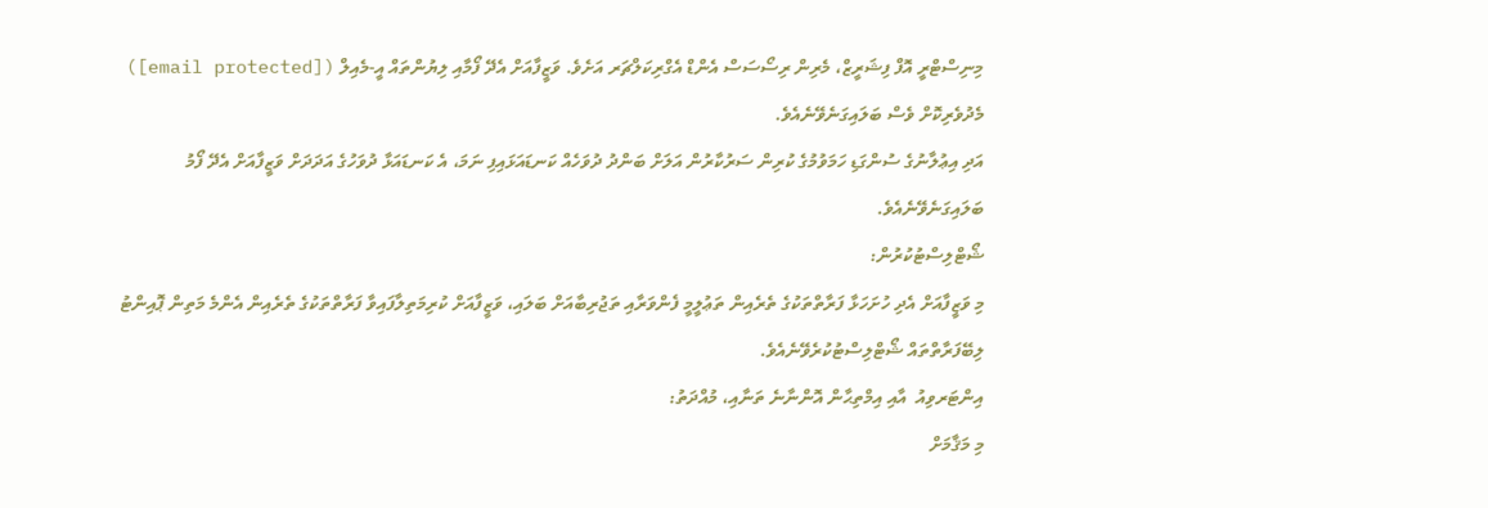މިނިސްޓްރީ އޮފް ފިޝަރީޒް، މެރިން ރިސޯސަސް އެންޑް އެގްރިކަލްޗަރ އަށެވެ. ވަޒީފާއަށް އެދޭ ފޯމާއި ލިޔުންތައް އީ-މެއިލް ([email protected]) މެދުވެރިކޮށް ވެސް ބަލައިގަނެވޭނެއެވެ.
އަދި އިޢުލާނުގެ ސުންގަޑި ހަމަވުމުގެ ކުރިން ސަރުކާރުން އަލަށް ބަންދު ދުވަހެއް ކަނޑައަޅައިފި ނަމަ، އެ ކަނޑައަޅާ ދުވަހުގެ އަދަދަށް ވަޒީފާއަށް އެދޭ ފޯމު ބަލައިގަނެވޭނެއެވެ.
ޝޯޓްލިސްޓުކުރުން:
މި ވަޒީފާއަށް އެދި ހުށަހަޅާ ފަރާތްތަކުގެ ތެރެއިން ތަޢުލީމީ ފެންވަރާއި ތަޖުރިބާއަށް ބަލައި، ވަޒީފާއަށް ކުރިމަތިލާފައިވާ ފަރާތްތަކުގެ ތެރެއިން އެންމެ މަތިން ޕޮއިންޓު ލިބޭފަރާތްތައް ޝޯޓްލިސްޓުކުރެވޭނެއެވެ.
އިންޓަރވިއު  އާއި އިމްތިޙާން އޮންނާނެ ތަނާއި، މުއްދަތު:
މި މަޤާމަށް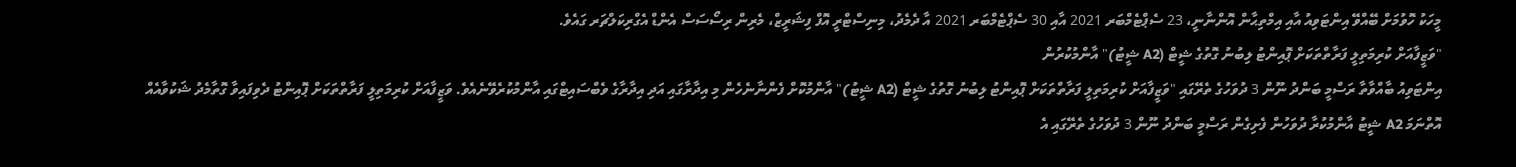މީހަކު ހޮވުމަށް ބޭއްވޭ އިންޓަވިއު އާއި އިމްތިޙާން އޮންނާނީ، 23 ސެޕްޓެމްބަރ 2021 އާއި 30 ސެޕްޓެމްބަރ 2021 އާ ދެމެދު، މިނިސްޓްރީ އޮފް ފިޝަރީޒް، މެރިން ރިސޯސަސް އެންޑް އެގްރިކަލްޗަރ ގައެވެ.
"ވަޒީފާއަށް ކުރިމަތިލީ ފަރާތްތަކަށް ޕޮއިންޓު ލިބުނު ގޮތުގެ ޝީޓް (A2 ޝީޓު)" އާންމުކުރުން
އިންޓަވިއު ބާއްވާތާ ރަސްމީ ބަންދު ނޫން 3 ދުވަހުގެ ތެރޭގައި "ވަޒީފާއަށް ކުރިމަތިލީ ފަރާތްތަކަށް ޕޮއިންޓު ލިބުނު ގޮތުގެ ޝީޓް (A2 ޝީޓު)" އާންމުކޮށް ފެންނާނެހެން މި އިދާރާގައި އަދި އިދާރާގެ ވެބްސައިޓްގައި އާންމުކުރެވޭނެއެވެ. ވަޒީފާއަށް ކުރިމަތިލީ ފަރާތްތަކަށް ޕޮއިންޓު ދެވިފައިވާ ގޮތާމެދު ޝަކުވާއެއް އޮތްނަމަ A2 ޝީޓު އާންމުކުރާ ދުވަހުން ފެށިގެން ރަސްމީ ބަންދު ނޫން 3 ދުވަހުގެ ތެރޭގައި އެ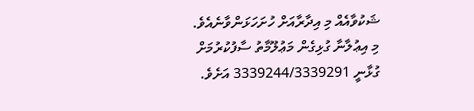ޝަކުވާއެއް މި އިދާރާއަށް ހުށަހަޅަންވާނެއެވެ.
މި އިޢުލާނާ ގުޅިގެން މަޢުލޫމާތު ސާފުކުރުމަށް ގުޅާނީ 3339244/3339291 އަށެވެ.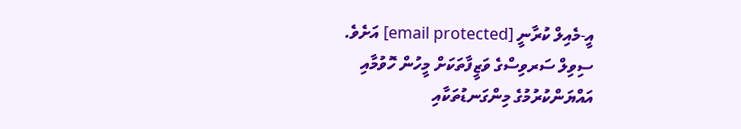އީ-މެއިލް ކުރާނީ [email protected] އަށެވެ.
ސިވިލް ސަރވިސްގެ ވަޒީފާތަކަށް މީހުން ހޮވުމާއި އައްޔަންކުރުމުގެ މިންގަނޑުތަކާއި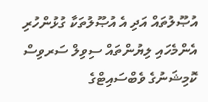އުޞޫލުތައް އަދި އެ އުޞޫލުތަކާ ގުޅުންހުރި އެންމެހައި ލިޔުންތައް ސިވިލް ސަރވިސް ކޮމިޝަނުގެ ވެބްސައިޓްގެ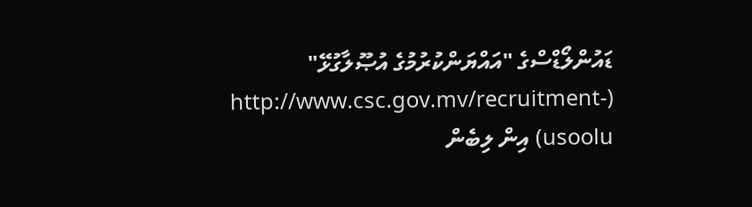ޑައުންލޯޑްސްގެ "އައްޔަންކުރުމުގެ އުޞޫލާގުޅޭ" (http://www.csc.gov.mv/recruitment-usoolu) އިން ލިބެން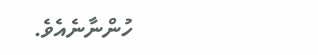ހުންނާނެއެވެ.